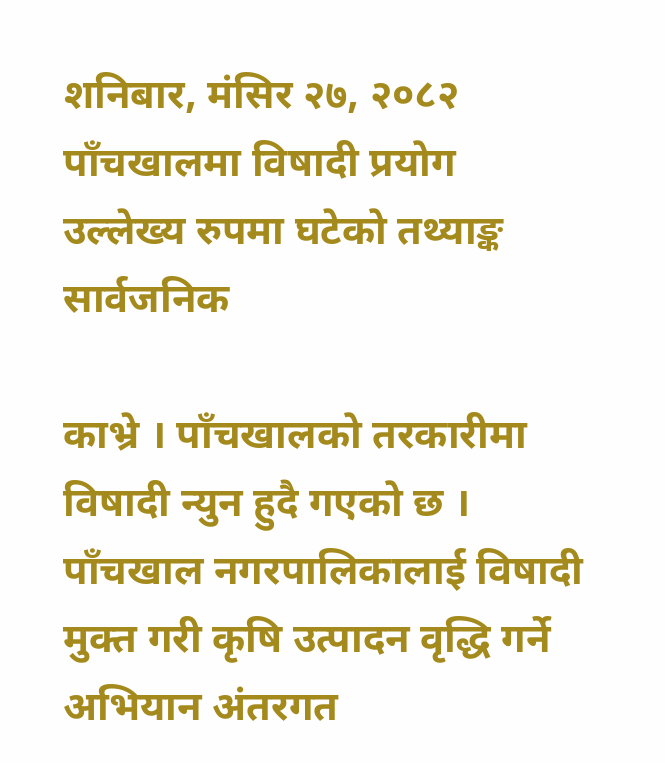शनिबार, मंसिर २७, २०८२
पाँचखालमा विषादी प्रयोग उल्लेख्य रुपमा घटेको तथ्याङ्क सार्वजनिक

काभ्रे । पाँचखालको तरकारीमा विषादी न्युन हुदै गएको छ । पाँचखाल नगरपालिकालाई विषादी मुक्त गरी कृषि उत्पादन वृद्धि गर्ने अभियान अंतरगत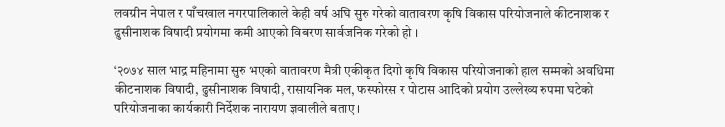लवग्रीन नेपाल र पाँचखाल नगरपालिकाले केही वर्ष अघि सुरु गरेको वातावरण कृषि विकास परियोजनाले कीटनाशक र ढुसीनाशक विषादी प्रयोगमा कमी आएको विबरण सार्वजनिक गरेको हो ।

‘२०७४ साल भाद्र महिनामा सुरु भएको वातावरण मैत्री एकीकृत दिगो कृषि विकास परियोजनाको हाल सम्मको अवधिमा कीटनाशक विषादी, ढुसीनाशक विषादी, रासायनिक मल, फस्फोरस र पोटास आदिको प्रयोग उल्लेख्य रुपमा घटेको परियोजनाका कार्यकारी निर्देशक नारायण ज्ञवालीले बताए ।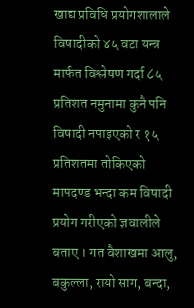खाद्य प्रविधि प्रयोगशालाले विषादीको ४५ वटा यन्त्र मार्फत विश्लेषण गर्दा ८५ प्रतिशत नमुनामा कुनै पनि विषादी नपाइएको र १५ प्रतिशतमा तोकिएको मापदण्ड भन्दा कम विषादी प्रयोग गरीएको ज्ञवालीले बताए । गत वैशाखमा आलु, बकुल्ला, रायो साग, बन्दा,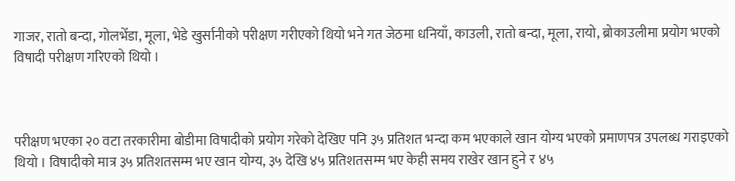गाजर, रातो बन्दा, गोलभेँडा, मूला, भेडे खुर्सानीको परीक्षण गरीएको थियो भने गत जेठमा धनियाँ, काउली, रातो बन्दा, मूला, रायो, ब्रोकाउलीमा प्रयोग भएको विषादी परीक्षण गरिएको थियो ।



परीक्षण भएका २० वटा तरकारीमा बोडीमा विषादीको प्रयोग गरेको देखिए पनि ३५ प्रतिशत भन्दा कम भएकाले खान योग्य भएको प्रमाणपत्र उपलब्ध गराइएको थियो । विषादीको मात्र ३५ प्रतिशतसम्म भए खान योग्य, ३५ देखि ४५ प्रतिशतसम्म भए केही समय राखेर खान हुने र ४५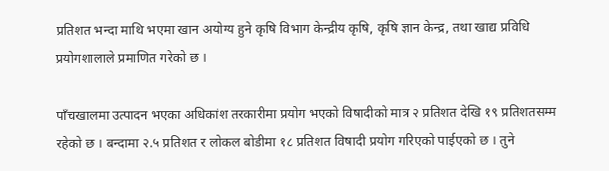प्रतिशत भन्दा माथि भएमा खान अयोग्य हुने कृषि विभाग केन्द्रीय कृषि, कृषि ज्ञान केन्द्र, तथा खाद्य प्रविधि प्रयोगशालाले प्रमाणित गरेको छ ।

पाँचखालमा उत्पादन भएका अधिकांश तरकारीमा प्रयोग भएको विषादीको मात्र २ प्रतिशत देखि १९ प्रतिशतसम्म रहेको छ । बन्दामा २.५ प्रतिशत र लोकल बोडीमा १८ प्रतिशत विषादी प्रयोग गरिएको पाईएको छ । तुने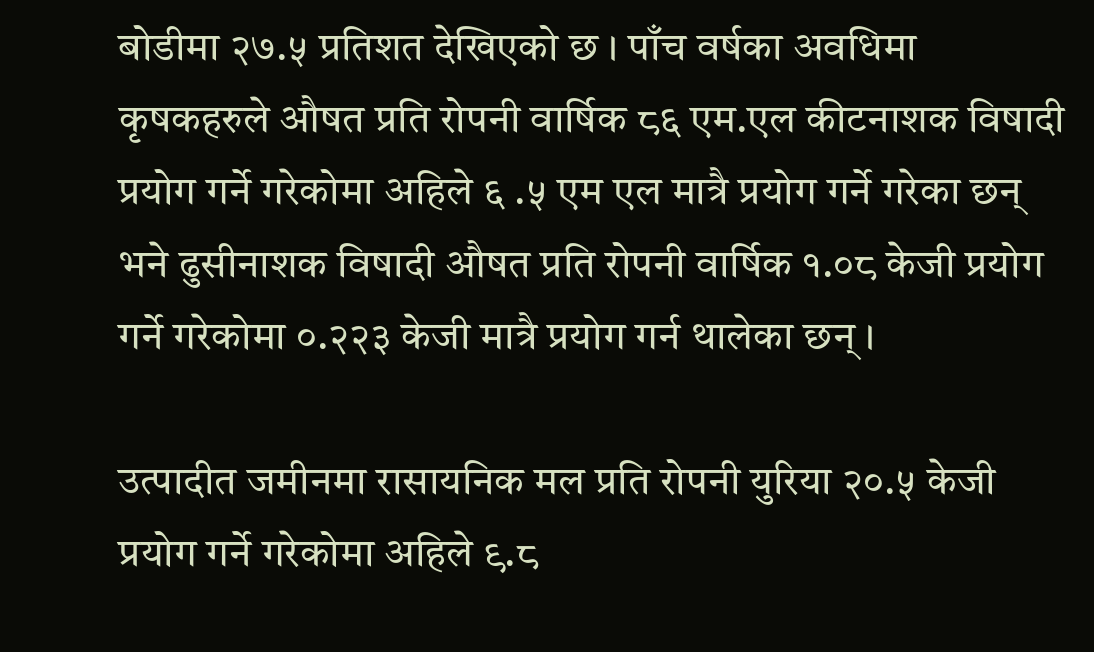बोडीमा २७.५ प्रतिशत देखिएको छ । पाँच वर्षका अवधिमा कृषकहरुले औषत प्रति रोपनी वार्षिक ८६ एम.एल कीटनाशक विषादी प्रयोग गर्ने गरेकोमा अहिले ६ .५ एम एल मात्रै प्रयोग गर्ने गरेका छन् भने ढुसीनाशक विषादी औषत प्रति रोपनी वार्षिक १.०८ केजी प्रयोग गर्ने गरेकोमा ०.२२३ केजी मात्रै प्रयोग गर्न थालेका छन् ।

उत्पादीत जमीनमा रासायनिक मल प्रति रोपनी युरिया २०.५ केजी प्रयोग गर्ने गरेकोमा अहिले ९.८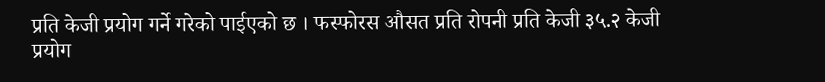प्रति केजी प्रयोग गर्ने गरेको पाईएको छ । फस्फोरस औसत प्रति रोपनी प्रति केजी ३५.२ केजी प्रयोग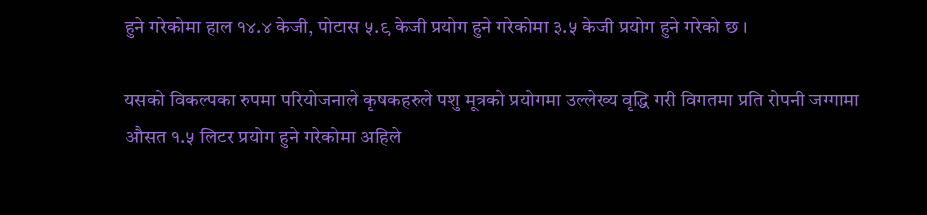हुने गरेकोमा हाल १४.४ केजी, पोटास ५.९ केजी प्रयोग हुने गरेकोमा ३.५ केजी प्रयोग हुने गरेको छ ।

यसको विकल्पका रुपमा परियोजनाले कृषकहरुले पशु मूत्रको प्रयोगमा उल्लेख्य वृद्धि गरी विगतमा प्रति रोपनी जग्गामा औसत १.५ लिटर प्रयोग हुने गरेकोमा अहिले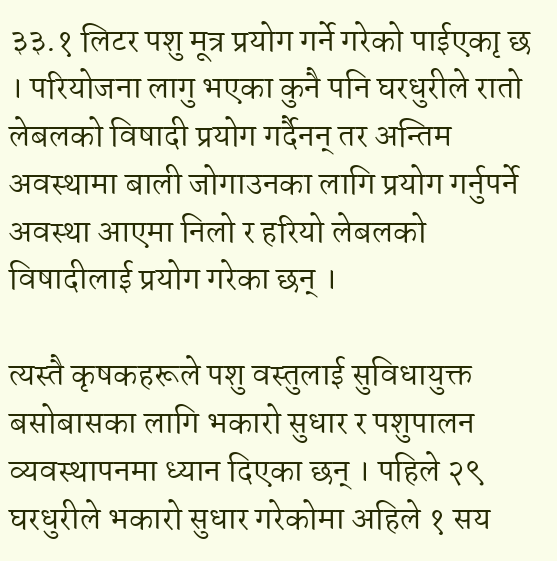३३.१ लिटर पशु मूत्र प्रयोग गर्ने गरेको पाईएकाृ छ । परियोजना लागु भएका कुनै पनि घरधुरीले रातो लेबलको विषादी प्रयोग गर्दैनन् तर अन्तिम अवस्थामा बाली जोगाउनका लागि प्रयोग गर्नुपर्ने अवस्था आएमा निलो र हरियो लेबलको विषादीलाई प्रयोग गरेका छन् ।

त्यस्तै कृषकहरूले पशु वस्तुलाई सुविधायुक्त बसोबासका लागि भकारो सुधार र पशुपालन व्यवस्थापनमा ध्यान दिएका छन् । पहिले २९ घरधुरीले भकारो सुधार गरेकोमा अहिले १ सय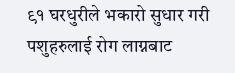९१ घरधुरीले भकारो सुधार गरी पशुहरुलाई रोग लाग्नबाट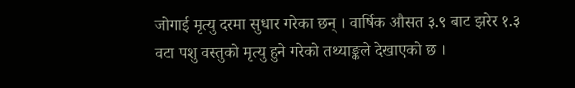जोगाई मृत्यु दरमा सुधार गरेका छन् । वार्षिक औसत ३.९ बाट झरेर १.३ वटा पशु वस्तुको मृत्यु हुने गरेको तथ्याङ्कले देखाएको छ ।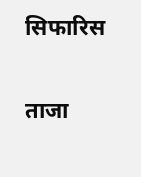सिफारिस

ताजा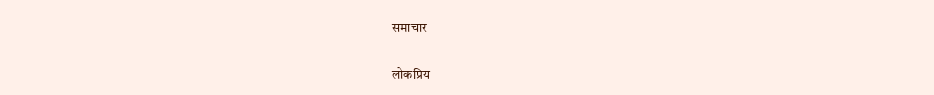समाचार

लोकप्रिय